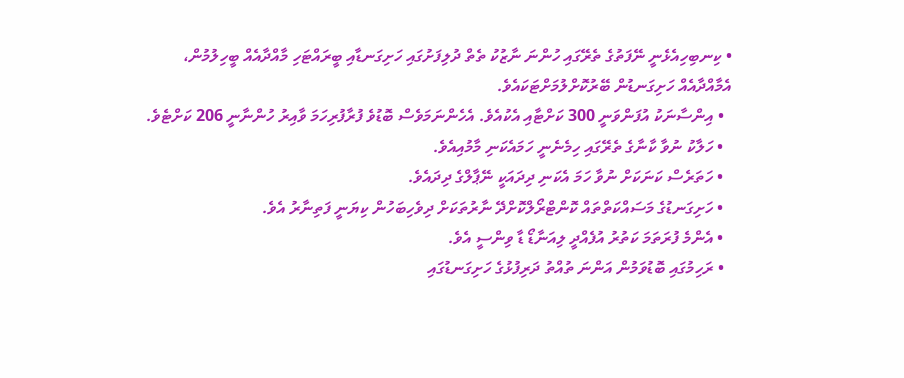• ކިނބިހިއެޅެނީ ނޭފަތުގެ ތެރޭގައި ހުންނަ ނާޒުކު ތެތް ދުލިފަށުގައި ހަށިގަނޑާއި ބީރައްޓަހި މާއްދާއެއް ބީހިލުމުން، އެމާއްދާއެއް ހަށިގަނޑުން ބޭރުކޮށްލުމަށްޓަކައެވެ.
  • އިންސާނަކު އުފަންވަނީ 300 ކަށްޓާއި އެކުއެވެ. އެހެންނަމަވެސް ބޮޑުވެ ފުރާފުރިހަމަ ވާއިރު ހުންނާނީ 206 ކަށްޓެވެ.
  • ހަލާކު ނުވާ ކާނާގެ ތެރޭގައި ހިމެނެނީ ހަމައެކަނި މާމުއިއެވެ.
  • ހަތަރެސް ކަނަކަށް ނުވާ ހަމަ އެކަނި ދިދައަކީ ނޭޕާލްގެ ދިދައެވެ.
  • ހަށިގަނޑުގެ މަސައްކަތްތައް ކޮންޓްރޯލްކޮށްދޭ ނާރުތަކަށް ދިވެހިބަހުން ކިޔަނީ ފަތިނާރު އެވެ.
  • އެންމެ ފުރަތަމަ ކަތުރު އުފެއްދީ ލިއަނާޑޯ ޑާ ވިންސީ އެވެ.
  • ރަހިމުގައި ބޮޑުވަމުން އަންނަ ތުއްތު ދަރިފުޅުގެ ހަށިގަނޑުގައި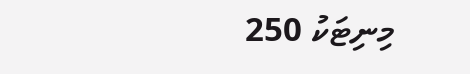މިނިޓަކު 250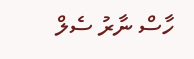ހާސް ނާރު ސެލް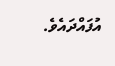އުފައްދައެވެ.